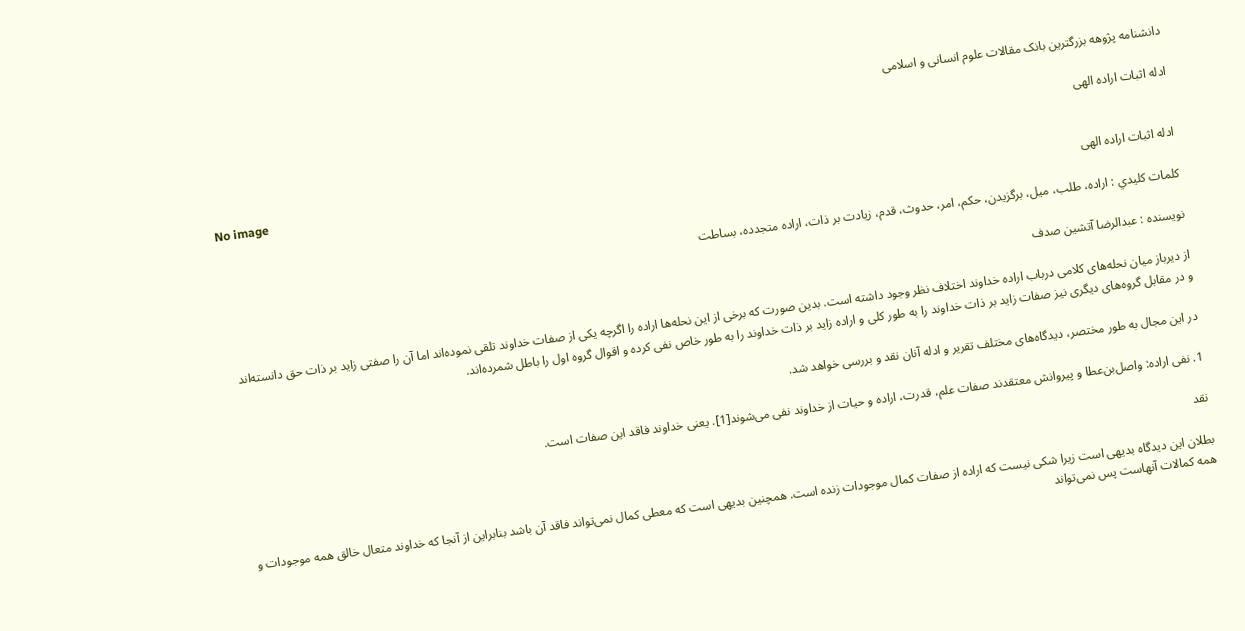دانشنامه پژوهه بزرگترین بانک مقالات علوم انسانی و اسلامی

ادله اثبات اراده الهی

No image
ادله اثبات اراده الهی

كلمات كليدي : اراده، طلب، ميل، برگزيدن، حكم، امر، حدوث، قدم، زيادت بر ذات، اراده متجدده، بساطت

نویسنده : عبدالرضا آتشين صدف

از دیرباز میان نحله‌های کلامی درباب اراده خداوند اختلاف نظر وجود داشته است. بدین صورت که برخی از این نحله‌ها اراده را اگرچه یکی از صفات خداوند تلقی نموده‌اند اما آن را صفتی زاید بر ذات حق دانسته‌اند و در مقابل گروه‌های دیگری نیز صفات زاید بر ذات خداوند را به طور کلی و اراده زاید بر ذات خداوند را به طور خاص نفی کرده و اقوال گروه اول را باطل شمرده‌اند.

در این مجال به طور مختصر، دیدگاه‌های مختلف تقریر و ادله آنان نقد و بررسی خواهد شد.

1. نفی اراده: واصل‌بن‌عطا و پیروانش معتقدند صفات علم، قدرت، اراده و حیات از خداوند نفی می‌شوند[1]. یعنی خداوند فاقد این صفات است.

نقد

بطلان این دیدگاه بدیهی است زیرا شکی نیست که اراده از صفات کمال موجودات زنده است. همچنین بدیهی است که معطی کمال نمی‌تواند فاقد آن باشد بنابراین از آنجا که خداوند متعال خالق همه موجودات و همه کمالات آنهاست پس نمی‌تواند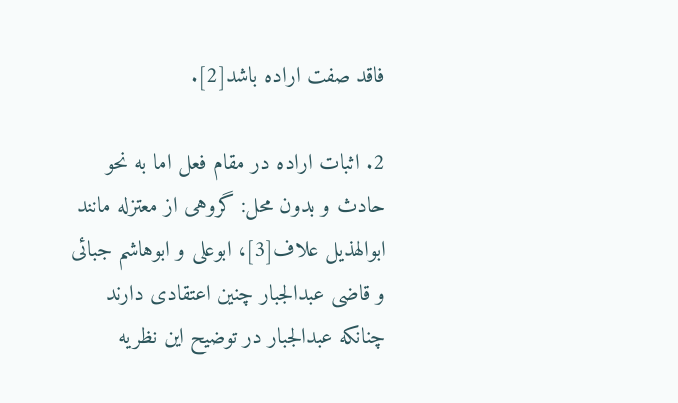فاقد صفت اراده باشد[2].

2. اثبات اراده در مقام فعل اما به نحو حادث و بدون محل: گروهی از معتزله مانند ابوالهذیل علاف[3]، ابوعلی و ابوهاشم جبائی و قاضی عبدالجبار چنین اعتقادی دارند چنانکه عبدالجبار در توضیح این نظریه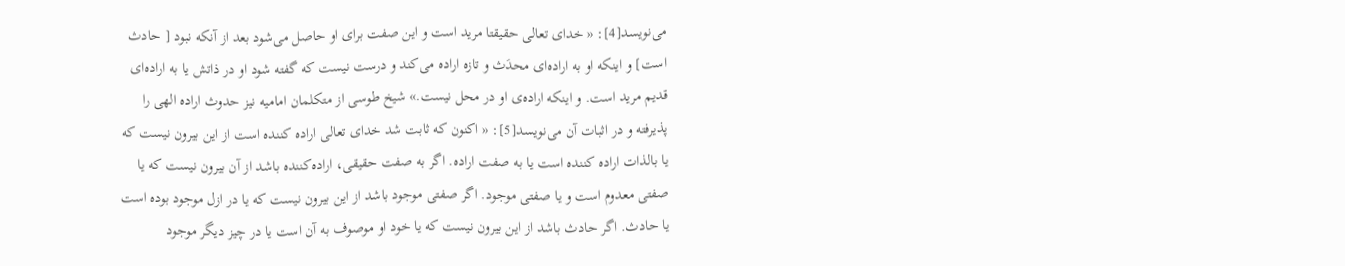می‌نویسد[4]: « خدای تعالی حقیقتا مرید است و این صفت برای او حاصل می‌شود بعد از آنکه نبود [ حادث است] و اینکه او به اراده‌ای محدَث و تازه اراده می‌کند و درست نیست که گفته شود او در ذاتش یا به اراده‌ای قدیم مرید است. و اینکه اراده‌ی او در محل نیست.» شیخ طوسی از متکلمان امامیه نیز حدوث اراده الهی را پذیرفته و در اثبات آن می‌نویسد[5]: « اکنون که ثابت شد خدای تعالی اراده کننده است از این بیرون نیست که یا بالذات اراده کننده است یا به صفت اراده. اگر به صفت حقیقی، اراده‌کننده باشد از آن بیرون نیست که یا صفتی معدوم است و یا صفتی موجود. اگر صفتی موجود باشد از این بیرون نیست که یا در ازل موجود بوده است یا حادث. اگر حادث باشد از این بیرون نیست که یا خود او موصوف به آن است یا در چیز دیگر موجود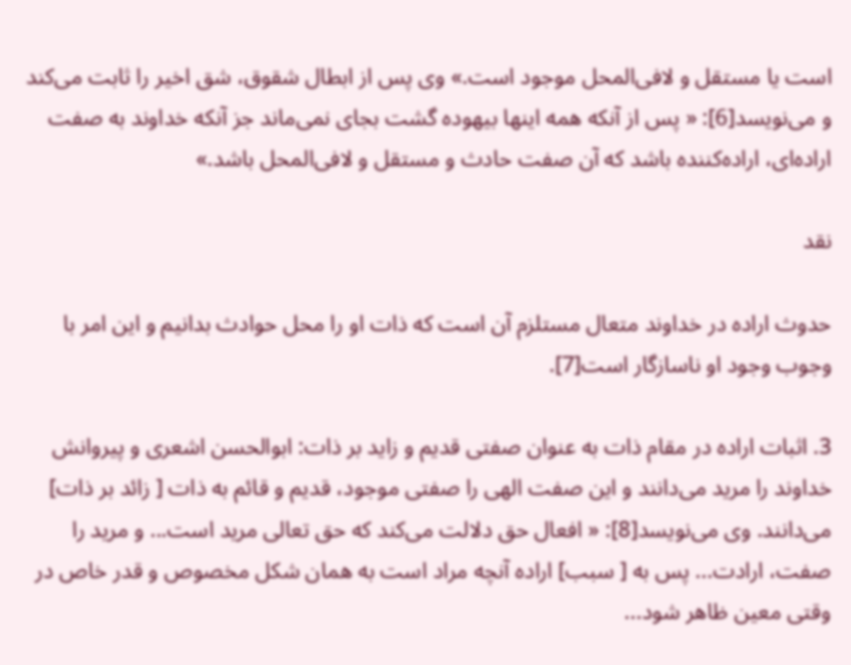است یا مستقل و لافی‌المحل موجود است.» وی پس از ابطال شقوق، شق اخیر را ثابت می‌کند و می‌نویسد[6]: « پس از آنکه همه اینها بیهوده گشت بجای نمی‌ماند جز آنکه خداوند به صفت اراده‌ای، اراده‌کننده باشد که آن صفت حادث و مستقل و لافی‌المحل باشد.»

نقد

حدوث اراده در خداوند متعال مستلزم آن است که ذات او را محل حوادث بدانیم و این امر با وجوب وجود او ناسازگار است[7].

3. اثبات اراده در مقام ذات به عنوان صفتی قدیم و زاید بر ذات: ابوالحسن اشعری و پیروانش خداوند را مرید می‌دانند و این صفت الهی را صفتی موجود، قدیم و قائم به ذات [ زائد بر ذات] می‌دانند. وی می‌نویسد[8]: « افعال حق دلالت می‌کند که حق تعالی مرید است... و مرید را صفت، ارادت... پس به [ سبب] اراده آنچه مراد است به همان شکل مخصوص و قدر خاص در وقتی معین ظاهر شود...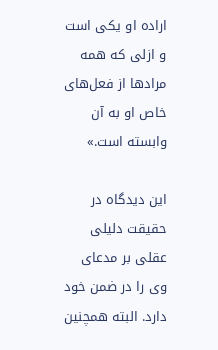اراده او یکی است و ازلی که همه مرادها از فعل‌های خاص او به آن وابسته است.»

این دیدگاه در حقیقت دلیلی عقلی بر مدعای وی را در ضمن خود دارد. البته همچنین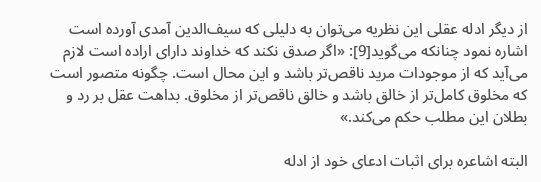از دیگر ادله عقلی این نظریه می‌توان به دلیلی که سیف‌الدین آمدی آورده است اشاره نمود چنانکه می‌گوید[9]: «اگر صدق نکند که خداوند دارای اراده است لازم می‌آید که از موجودات مرید ناقص‌تر باشد و این محال است. چگونه متصور است که مخلوق کامل‌تر از خالق باشد و خالق ناقص‌تر از مخلوق. بداهت عقل بر رد و بطلان این مطلب حکم می‌کند.»

البته اشاعره برای اثبات ادعای خود از ادله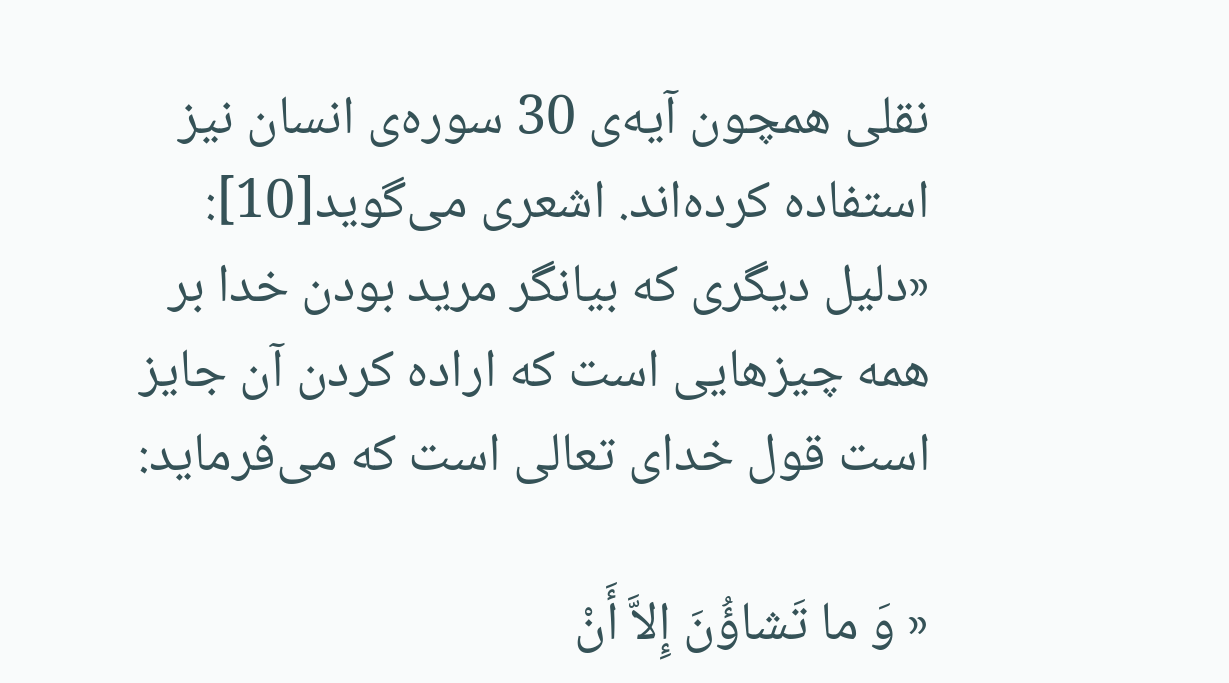نقلی همچون آیه‌ی 30 سوره‌ی انسان نیز استفاده کرده‌اند. اشعری می‌گوید[10]: «دلیل دیگری که بیانگر مرید بودن خدا بر همه چیزهایی است که اراده کردن آن جایز است قول خدای تعالی است که می‌فرماید:

« وَ ما تَشاؤُنَ إِلاَّ أَنْ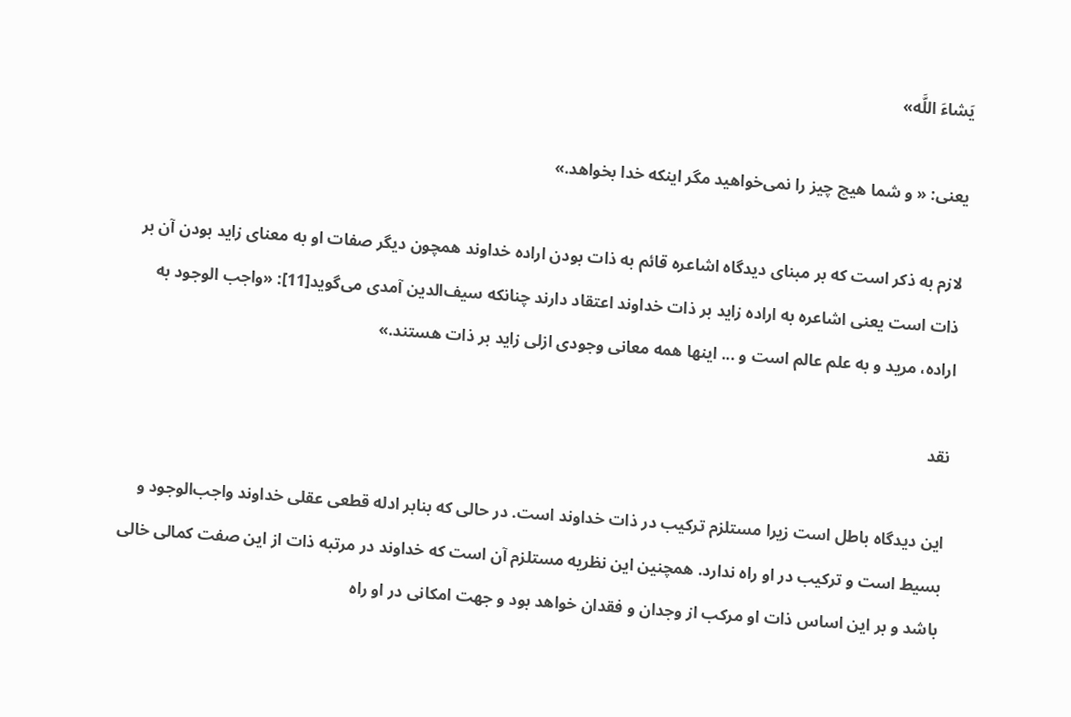یَشاءَ اللَّه‌»

یعنی: « و شما هیچ چیز را نمى‌خواهید مگر اینکه خدا بخواهد.»

لازم به ذکر است که بر مبنای دیدگاه اشاعره قائم به ذات بودن اراده خداوند همچون دیگر صفات او به معنای زاید بودن آن بر ذات است یعنی اشاعره به اراده زاید بر ذات خداوند اعتقاد دارند چنانکه سیف‌الدین آمدی می‌گوید[11]: «واجب الوجود به اراده، مرید و به علم عالم است و ... اینها همه معانی وجودی ازلی زاید بر ذات هستند.»

نقد

این دیدگاه باطل است زیرا مستلزم ترکیب در ذات خداوند است. در حالی که بنابر ادله قطعی عقلی خداوند واجب‌الوجود و بسیط است و ترکیب در او راه ندارد. همچنین این نظریه مستلزم آن است که خداوند در مرتبه ذات از این صفت کمالی خالی باشد و بر این اساس ذات او مرکب از وجدان و فقدان خواهد بود و جهت امکانی در او راه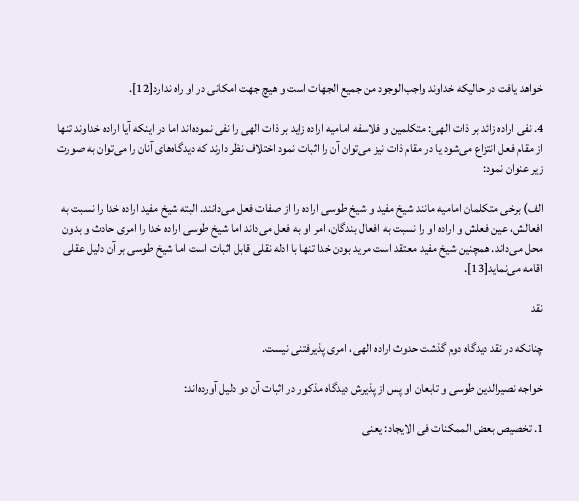خواهد یافت در حالیکه خداوند واجب‌الوجود من جمیع الجهات است و هیچ جهت امکانی در او راه ندارد[12].

4. نفی اراده زائد بر ذات الهی: متکلمین و فلاسفه امامیه اراده زاید بر ذات الهی را نفی نموده‌اند اما در اینکه آیا اراده خداوند تنها از مقام فعل انتزاع می‌شود یا در مقام ذات نیز می‌توان آن را اثبات نمود اختلاف نظر دارند که دیدگاه‌های آنان را می‌توان به صورت زیر عنوان نمود:

الف) برخی متکلمان امامیه مانند شیخ مفید و شیخ طوسی اراده را از صفات فعل می‌دانند. البته شیخ مفید اراده خدا را نسبت به افعالش، عین فعلش و اراده او را نسبت به افعال بندگان، امر او به فعل می‌داند اما شیخ طوسی اراده خدا را امری حادث و بدون محل می‌داند. همچنین شیخ مفید معتقد است مرید بودن خدا تنها با ادله نقلی قابل اثبات است اما شیخ طوسی بر آن دلیل عقلی اقامه می‌نماید[13].

نقد

چنانکه در نقد دیدگاه دوم گذشت حدوث اراده الهی، امری پذیرفتنی نیست.

خواجه نصیرالدین طوسی و تابعان او پس از پذیرش دیدگاه مذکور در اثبات آن دو دلیل آورده‌اند:

1. تخصیص بعض الممکنات فی الایجاد: یعنی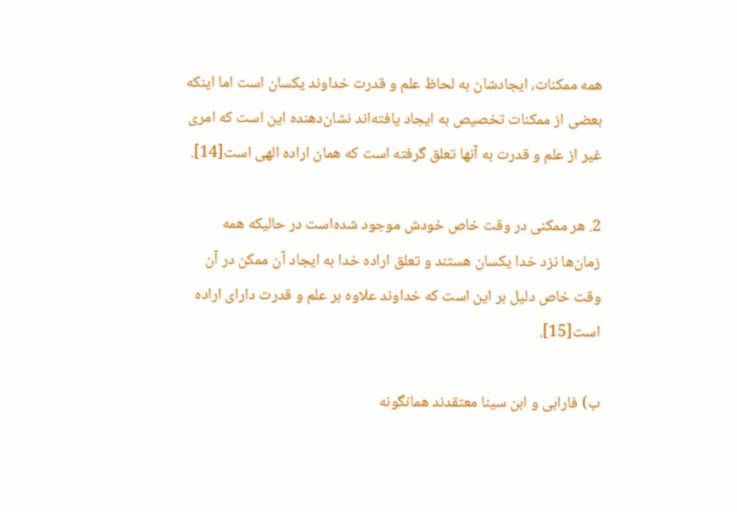همه ممکنات، ایجادشان به لحاظ علم و قدرت خداوند یکسان است اما اینکه بعضی از ممکنات تخصیص به ایجاد یافته‌اند نشان‌دهنده این است که امری غیر از علم و قدرت به آنها تعلق گرفته است که همان اراده الهی است[14].

2. هر ممکنی در وقت خاص خودش موجود شده‌است در حالیکه همه زمان‌ها نزد خدا یکسان هستند و تعلق اراده خدا به ایجاد آن ممکن در آن وقت خاص دلیل بر این است که خداوند علاوه بر علم و قدرت دارای اراده است[15].

ب) فارابی و ابن سینا معتقدند همانگونه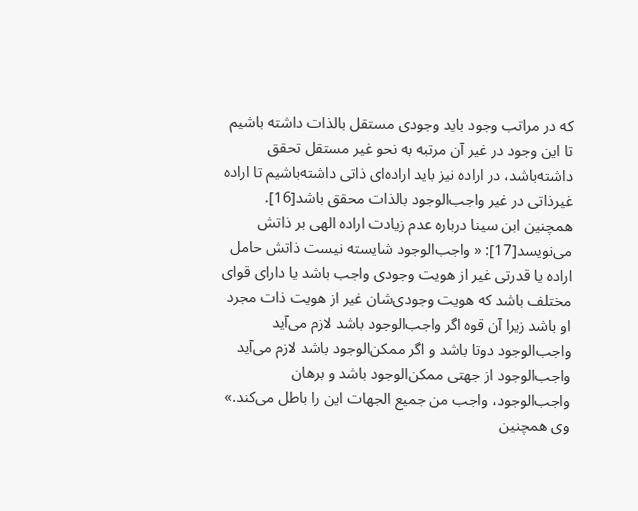که در مراتب وجود باید وجودی مستقل بالذات داشته باشیم تا این وجود در غیر آن مرتبه به نحو غیر مستقل تحقق داشته‌باشد، در اراده نیز باید اراده‌ای ذاتی داشته‌باشیم تا اراده غیرذاتی در غیر واجب‌الوجود بالذات محقق باشد[16]. همچنین ابن سینا درباره عدم زیادت اراده الهی بر ذاتش می‌نویسد[17]: « واجب‌الوجود شایسته نیست ذاتش حامل اراده یا قدرتی غیر از هویت وجودی واجب باشد یا دارای قوای مختلف باشد که هویت وجودی‌شان غیر از هویت ذات مجرد او باشد زیرا آن قوه اگر واجب‌الوجود باشد لازم می‌آید واجب‌الوجود دوتا باشد و اگر ممکن‌الوجود باشد لازم می‌آید واجب‌الوجود از جهتی ممکن‌الوجود باشد و برهان واجب‌الوجود، واجب من جمیع الجهات این را باطل می‌کند.» وی همچنین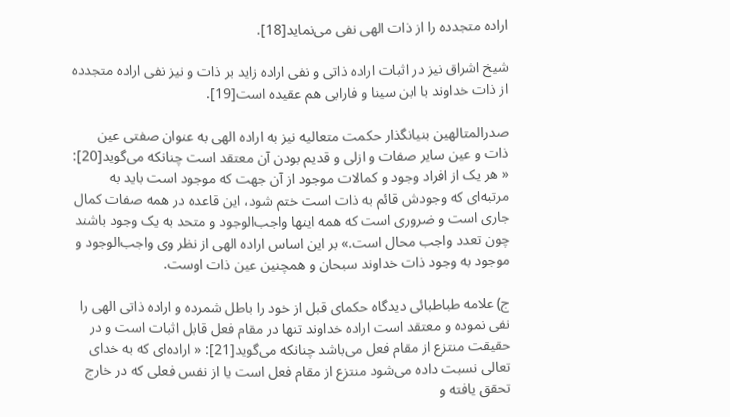اراده متجدده را از ذات الهی نفی می‌نماید[18].

شیخ اشراق نیز در اثبات اراده ذاتی و نفی اراده زاید بر ذات و نیز نفی اراده متجدده از ذات خداوند با ابن سینا و فارابی هم عقیده است[19].

صدرالمتالهین بنیانگذار حکمت متعالیه نیز به اراده الهی به عنوان صفتی عین ذات و عین سایر صفات و ازلی و قدیم بودن آن معتقد است چنانکه می‌گوید[20]: « هر یک از افراد وجود و کمالات موجود از آن جهت که موجود است باید به مرتبه‌ای که وجودش قائم به ذات است ختم شود، این قاعده در همه صفات کمال جاری است و ضروری است که همه اینها واجب‌الوجود و متحد به یک وجود باشند چون تعدد واجب محال است.» بر این اساس اراده الهی از نظر وی واجب‌الوجود و موجود به وجود ذات خداوند سبحان و همچنین عین ذات اوست.

ج) علامه طباطبائی دیدگاه حکمای قبل از خود را باطل شمرده و اراده ذاتی الهی را نفی نموده و معتقد است اراده خداوند تنها در مقام فعل قابل اثبات است و در حقیقت منتزع از مقام فعل می‌باشد چنانکه می‌گوید[21]: « اراده‌ای که به خدای تعالی نسبت داده می‌شود منتزع از مقام فعل است یا از نفس فعلی که در خارج تحقق یافته و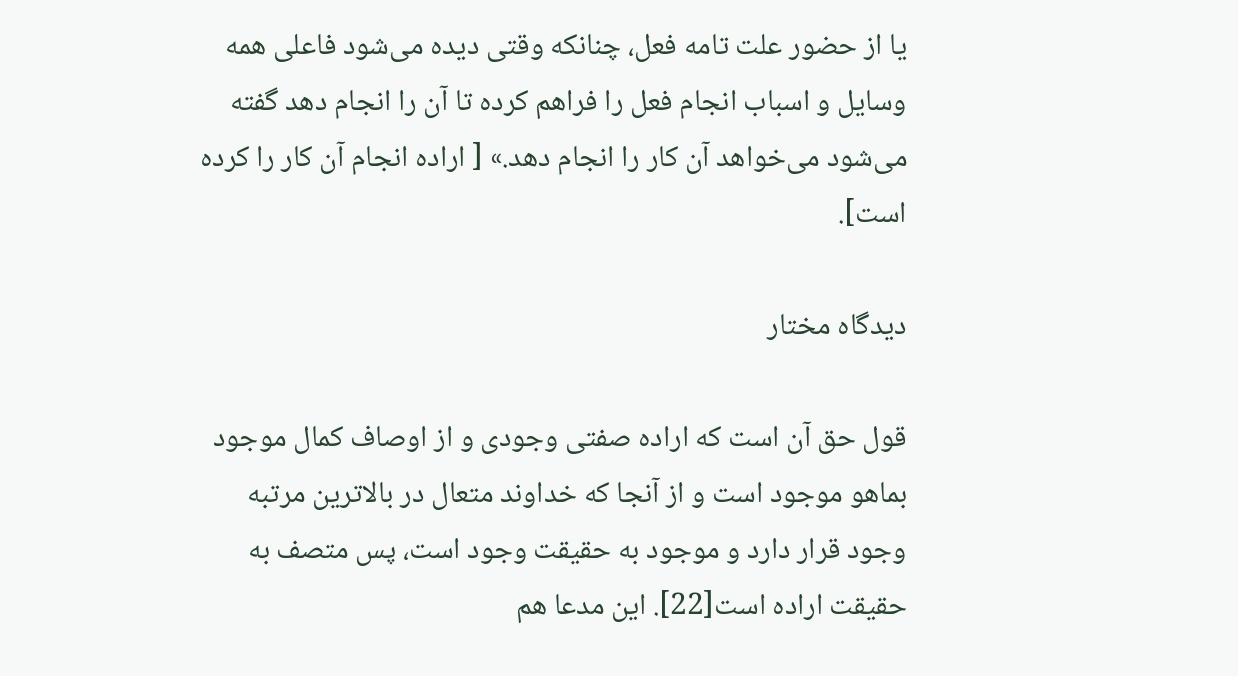یا از حضور علت تامه فعل، چنانکه وقتی دیده می‌شود فاعلی همه وسایل و اسباب انجام فعل را فراهم کرده تا آن را انجام دهد گفته می‌شود می‌خواهد آن کار را انجام دهد.» [ اراده انجام آن کار را کرده است].

دیدگاه مختار

قول حق آن است که اراده صفتی وجودی و از اوصاف کمال موجود بماهو موجود است و از آنجا که خداوند متعال در بالاترین مرتبه وجود قرار دارد و موجود به حقیقت وجود است، پس متصف به حقیقت اراده است[22]. این مدعا هم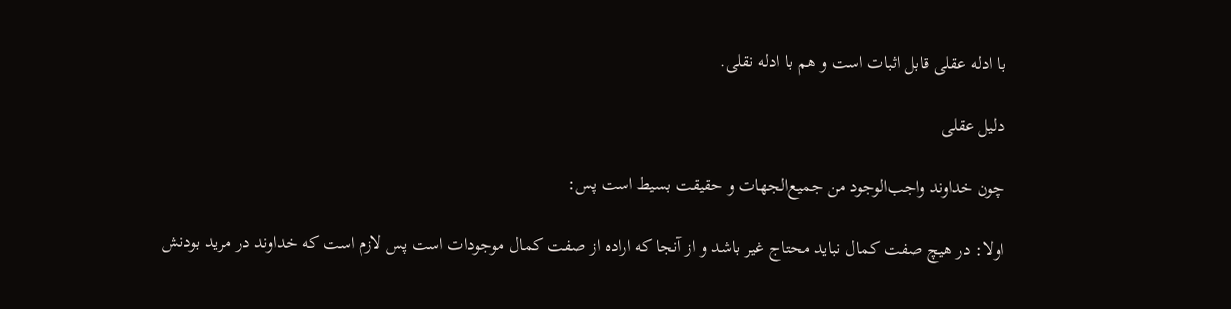با ادله عقلی قابل اثبات است و هم با ادله نقلی.

دلیل عقلی

چون خداوند واجب‌الوجود من جمیع‌الجهات و حقیقت بسیط است پس:

اولا: در هیچ صفت کمال نباید محتاج غیر باشد و از آنجا که اراده از صفت کمال موجودات است پس لازم است که خداوند در مرید بودنش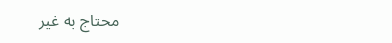محتاج به غیر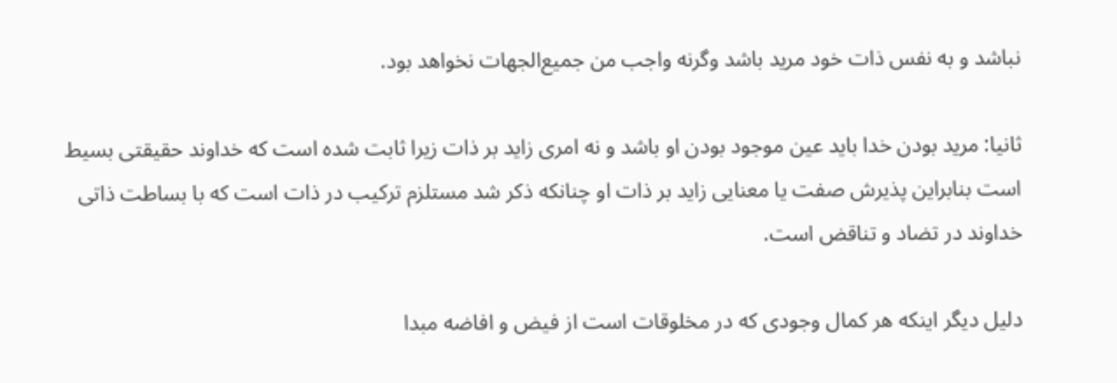نباشد و به نفس ذات خود مرید باشد وگرنه واجب من جمیع‌الجهات نخواهد بود.

ثانیا: مرید بودن خدا باید عین موجود بودن او باشد و نه امری زاید بر ذات زیرا ثابت شده است که خداوند حقیقتی بسیط است بنابراین پذیرش صفت یا معنایی زاید بر ذات او چنانکه ذکر شد مستلزم ترکیب در ذات است که با بساطت ذاتی خداوند در تضاد و تناقض است.

دلیل دیگر اینکه هر کمال وجودی که در مخلوقات است از فیض و افاضه مبدا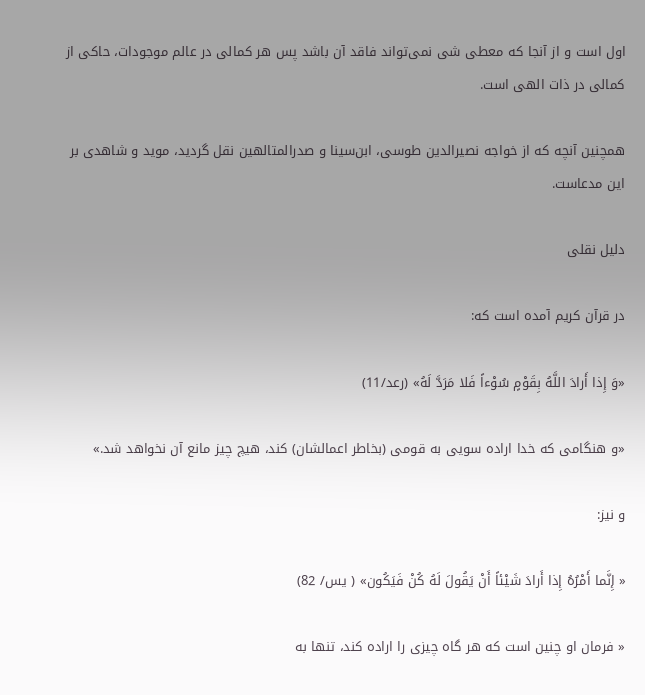اول است و از آنجا که معطی شی نمی‌تواند فاقد آن باشد پس هر کمالی در عالم موجودات، حاکی از کمالی در ذات الهی است.

همچنین آنچه که از خواجه نصیرالدین طوسی، ابن‌سینا و صدرالمتالهین نقل گردید، موید و شاهدی بر این مدعاست.

دلیل نقلی

در قرآن کریم آمده است که:

«وَ إِذا أَرادَ اللَّهُ بِقَوْمٍ سُوْءاً فَلا مَرَدَّ لَهُ» (رعد/11)

«و هنگامى که خدا اراده سویى به قومى (بخاطر اعمالشان) کند، هیچ چیز مانع آن نخواهد شد.»

و نیز:

« إِنَّما أَمْرُهُ إِذا أَرادَ شَیْئاً أَنْ یَقُولَ لَهُ کُنْ فَیَکُون‌» ( یس/ 82)

« فرمان او چنین است که هر گاه چیزى را اراده کند، تنها به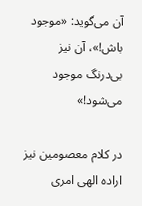آن مى‌گوید: «موجود باش!»، آن نیز بى‌درنگ موجود مى‌شود!»

در کلام معصومین نیز اراده الهی امری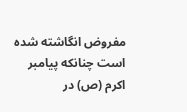مفروض انگاشته شده است چنانکه پیامبر اکرم (ص) در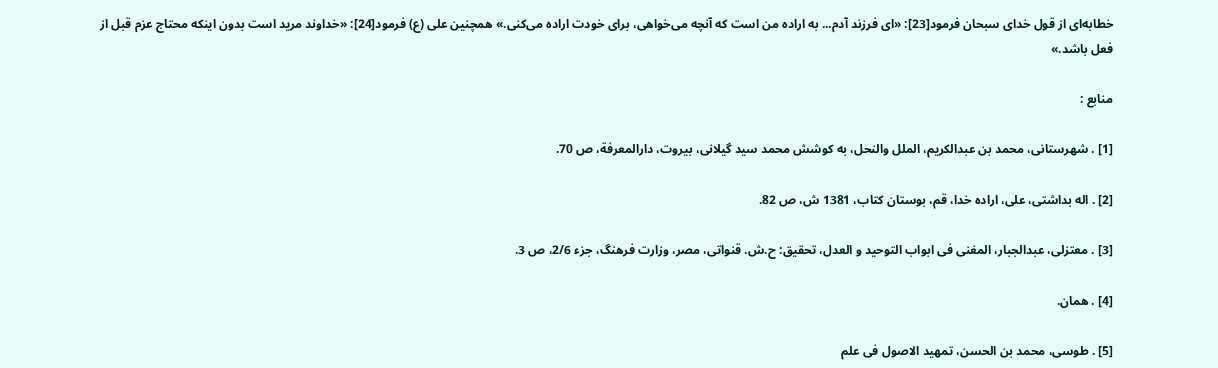خطابه‌ای از قول خدای سبحان فرمود[23]: «ای فرزند آدم... به اراده من است که آنچه می‌خواهی، برای خودت اراده می‌کنی.» همچنین علی (ع) فرمود[24]: «خداوند مرید است بدون اینکه محتاج عزم قبل از فعل باشد.»

منابع :

[1] . شهرستانى، محمد بن عبدالکریم، الملل والنحل، به کوشش محمد سید گیلانى، بیروت، دارالمعرفة، ص 70.

[2] . اله بداشتی، علی، اراده خدا، قم، بوستان کتاب، 1381 ش، ص 82.

[3] . معتزلی، عبدالجبار، المغنی فی ابواب التوحید و العدل، تحقیق: ح.ش. قنواتی، مصر، وزارت فرهنگ، جزء 2/6، ص 3.

[4] . همان.

[5] . طوسى، محمد بن الحسن، تمهید الاصول فى علم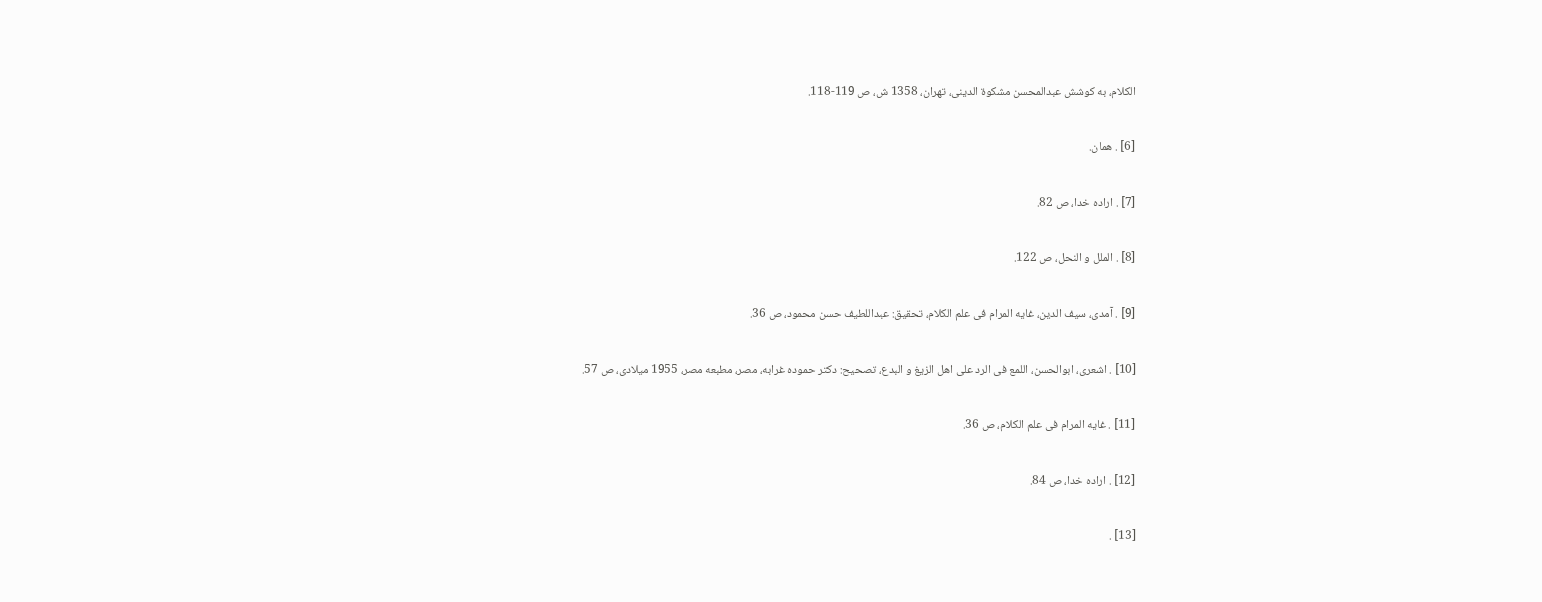الکلام، به کوشش عبدالمحسن مشکوة الدینی، تهران، 1358 ش، ص 119-118.

[6] . همان.

[7] . اراده خدا، ص 82.

[8] . الملل و النحل، ص 122.

[9] . آمدی، سیف الدین، غایه المرام فی علم الکلام، تحقیق: عبداللطیف حسن محمود، ص 36.

[10] . اشعری، ابوالحسن، اللمع فی الرد علی اهل الزیغ و البدع، تصحیح: دکتر حموده غرابه، مصر، مطبعه مصر، 1955 میلادی، ص 57.

[11] . غایه المرام فی علم الکلام، ص 36.

[12] . اراده خدا، ص 84.

[13] .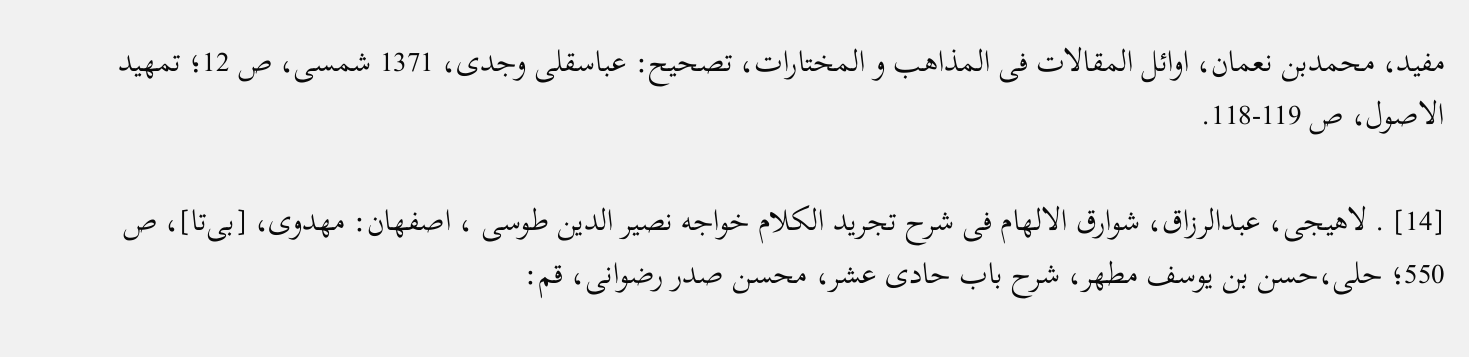مفید، محمدبن نعمان، اوائل المقالات فی المذاهب و المختارات، تصحیح: عباسقلی وجدی، 1371 شمسی، ص 12؛ تمهید الاصول، ص 119-118.

[14] . لاهیجی، عبدالرزاق، شوارق الالهام فی شرح تجرید الکلام خواجه نصیر الدین طوسی ، اصفهان: مهدوى، [بى‌تا]، ص 550؛ حلی،حسن بن یوسف مطهر، شرح باب حادی عشر، محسن صدر رضوانی، قم: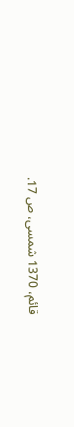قائم، 1370 شمسی، ص 17.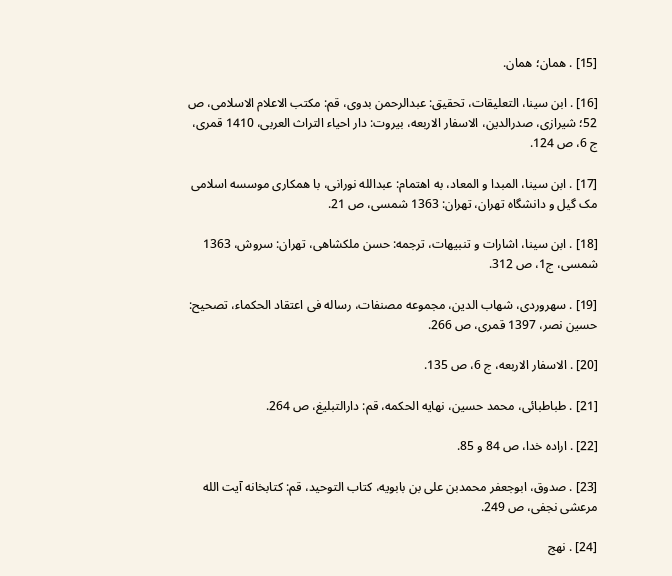[15] . همان؛ همان.

[16] . ابن سینا، التعلیقات، تحقیق: عبدالرحمن بدوی، قم: مکتب الاعلام الاسلامی، ص 52؛ شیرازی، صدرالدین، الاسفار الاربعه، بیروت: دار احیاء التراث العربی، 1410 قمری، ج 6، ص 124.

[17] . ابن سینا، المبدا و المعاد، به اهتمام: عبدالله نورانی، با همکاری موسسه اسلامی مک گیل و دانشگاه تهران، تهران: 1363 شمسی، ص 21.

[18] . ابن سینا، اشارات و تنبیهات، ترجمه: حسن ملکشاهی، تهران: سروش، 1363 شمسی، ج1، ص 312.

[19] . سهروردی، شهاب الدین، مجموعه مصنفات، رساله فی اعتقاد الحکماء، تصحیح: حسین نصر، 1397 قمری، ص 266.

[20] . الاسفار الاربعه، ج 6، ص 135.

[21] . طباطبائی، محمد حسین، نهایه الحکمه، قم: دارالتبلیغ، ص 264.

[22] . اراده خدا، ص 84 و 85.

[23] . صدوق، ابوجعفر محمدبن علی بن بابویه، کتاب التوحید، قم: کتابخانه آیت الله مرعشی نجفی، ص 249.

[24] . نهج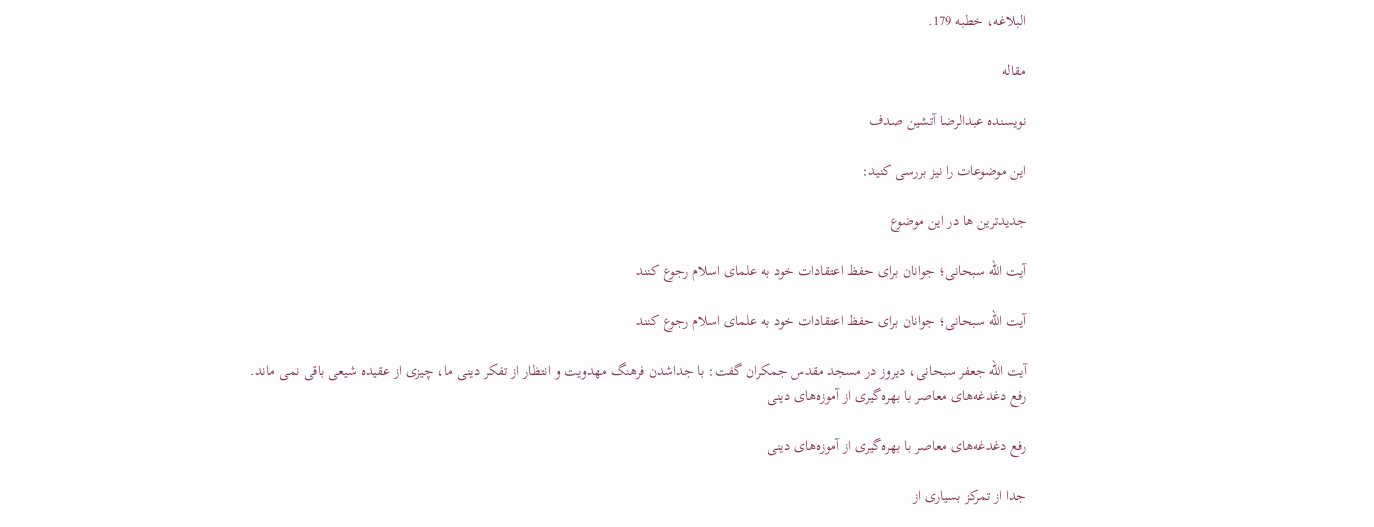البلاغه، خطبه 179.

مقاله

نویسنده عبدالرضا آتشين صدف

این موضوعات را نیز بررسی کنید:

جدیدترین ها در این موضوع

آیت الله سبحانی؛ جوانان برای حفظ اعتقادات خود به علمای اسلام رجوع کنند

آیت الله سبحانی؛ جوانان برای حفظ اعتقادات خود به علمای اسلام رجوع کنند

آیت الله جعفر سبحانی، دیروز در مسجد مقدس جمکران گفت: با جداشدن فرهنگ مهدویت و انتظار از تفکر دینی ما، چیزی از عقیده شیعی باقی نمی ماند.
رفع دغدغه‌های معاصر با بهره‌گیری از آموزه‌های دینی

رفع دغدغه‌های معاصر با بهره‌گیری از آموزه‌های دینی

جدا از تمرکز بسیاری از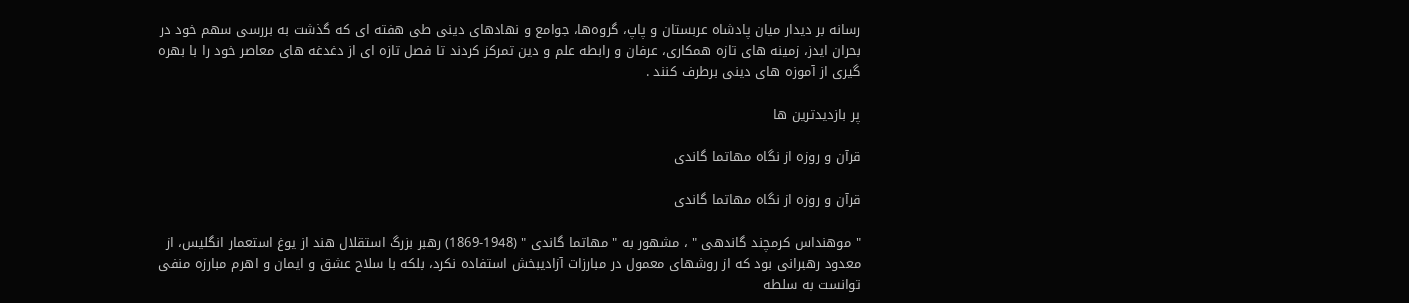رسانه بر دیدار میان پادشاه عربستان و پاپ، گروه‌ها، جوامع و نهادهای دینی طی هفته ای که گذشت به بررسی سهم خود در بحران ایدز، زمینه های تازه همکاری، عرفان و رابطه علم و دین تمرکز کردند تا فصل تازه ای از دغدغه های معاصر خود را با بهره گیری از آموزه های دینی برطرف کنند .

پر بازدیدترین ها

قرآن و روزه از نگاه مهاتما گاندی

قرآن و روزه از نگاه مهاتما گاندی

" موهنداس کرمچند گاندهی " ، مشهور به " مهاتما گاندی " (1948-1869) رهبر بزرگ استقلال هند از یوغ استعمار انگلیس، از معدود رهبرانی بود که از روشهای معمول در مبارزات آزادیبخش استفاده نکرد، بلکه با سلاح عشق و ایمان و اهرم مبارزه منفی توانست به سلطه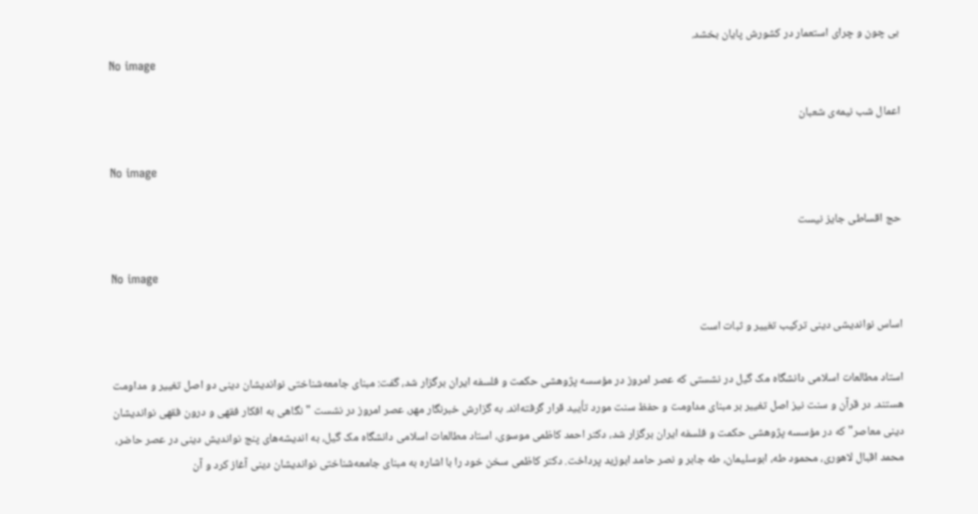بی چون و چرای استعمار در کشورش پایان بخشد.
No image

اعمال شب نیمه‌ی شعبان

No image

حج اقساطی جایز نیست

No image

اساس نواندیشی دینی ترکیب تغییر و ثبات است

استاد مطالعات اسلامی دانشگاه مک گیل در نشستی که عصر امروز در مؤسسه پژوهشی حکمت و فلسفه ایران برگزار شد، گفت: مبنای جامعه‌شناختی نواندیشان دینی دو اصل تغییر و مداومت هستند. در قرآن و سنت نیز اصل تغییر بر مبنای مداومت و حفظ سنت مورد تأیید قرار گرفته‌اند. به گزارش خبرنگار مهر، عصر امروز در نشست "نگاهی به افکار فقهی و درون فقهی نواندیشان دینی معاصر" که در مؤسسه پژوهشی حکمت و فلسفه ایران برگزار شد، دکتر احمد کاظمی موسوی، استاد مطالعات اسلامی دانشگاه مک گیل، به اندیشه‌های پنج نواندیش دینی در عصر حاضر، محمد اقبال لاهوری، محمود طه، ابوسلیمان، طه جابر و نصر حامد ابوزید پرداخت. دکتر کاظمی سخن خود را با اشاره به مبنای جامعه‌شناختی نواندیشان دینی آغاز کرد و آن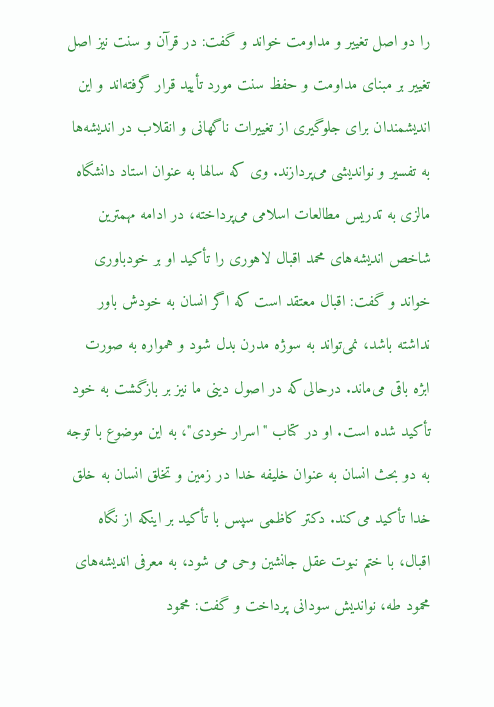را دو اصل تغییر و مداومت خواند و گفت: در قرآن و سنت نیز اصل تغییر بر مبنای مداومت و حفظ سنت مورد تأیید قرار گرفته‌اند و این اندیشمندان برای جلوگیری از تغییرات ناگهانی و انقلاب در اندیشه‌ها به تفسیر و نواندیشی می‌پردازند. وی که سالها به عنوان استاد دانشگاه مالزی به تدریس مطالعات اسلامی می‌پرداخته، در ادامه مهمترین شاخص اندیشه‌های محمد اقبال لاهوری را تأکید او بر خودباوری خواند و گفت: اقبال معتقد است که اگر انسان به خودش باور نداشته باشد، نمی‌تواند به سوژه مدرن بدل شود و همواره به صورت ابژه باقی می‌ماند. درحالی‌که در اصول دینی ما نیز بر بازگشت به خود تأکید شده است. او در کتاب "اسرار خودی"، به این موضوع با توجه به دو بحث انسان به عنوان خلیفه خدا در زمین و تخلق انسان به خلق خدا تأکید می‌کند. دکتر کاظمی سپس با تأکید بر اینکه از نگاه اقبال، با ختم نبوت عقل جانشین وحی می شود، به معرفی اندیشه‌های محمود طه، نواندیش سودانی پرداخت و گفت: محمود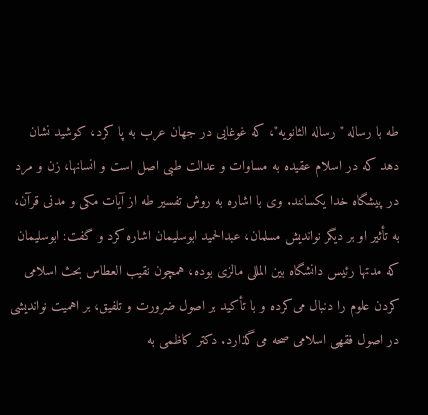طه با رساله "رساله الثانویه"، که غوغایی در جهان عرب به پا کرد، کوشید نشان دهد که در اسلام عقیده به مساوات و عدالت طبی اصل است و انسانها، زن و مرد در پیشگاه خدا یکسانند. وی با اشاره به روش تفسیر طه از آیات مکی و مدنی قرآن، به تأثیر او بر دیگر نواندیش مسلمان، عبدالحمید ابوسلیمان اشاره کرد و گفت: ابوسلیمان که مدتها رئیس دانشگاه بین المللی مالزی بوده، همچون نقیب العطاس بحث اسلامی کردن علوم را دنبال می‌کرده و با تأکید بر اصول ضرورت و تلفیق، بر اهمیت نواندیشی در اصول فقهی اسلامی صحه می‌گذارد. دکتر کاظمی به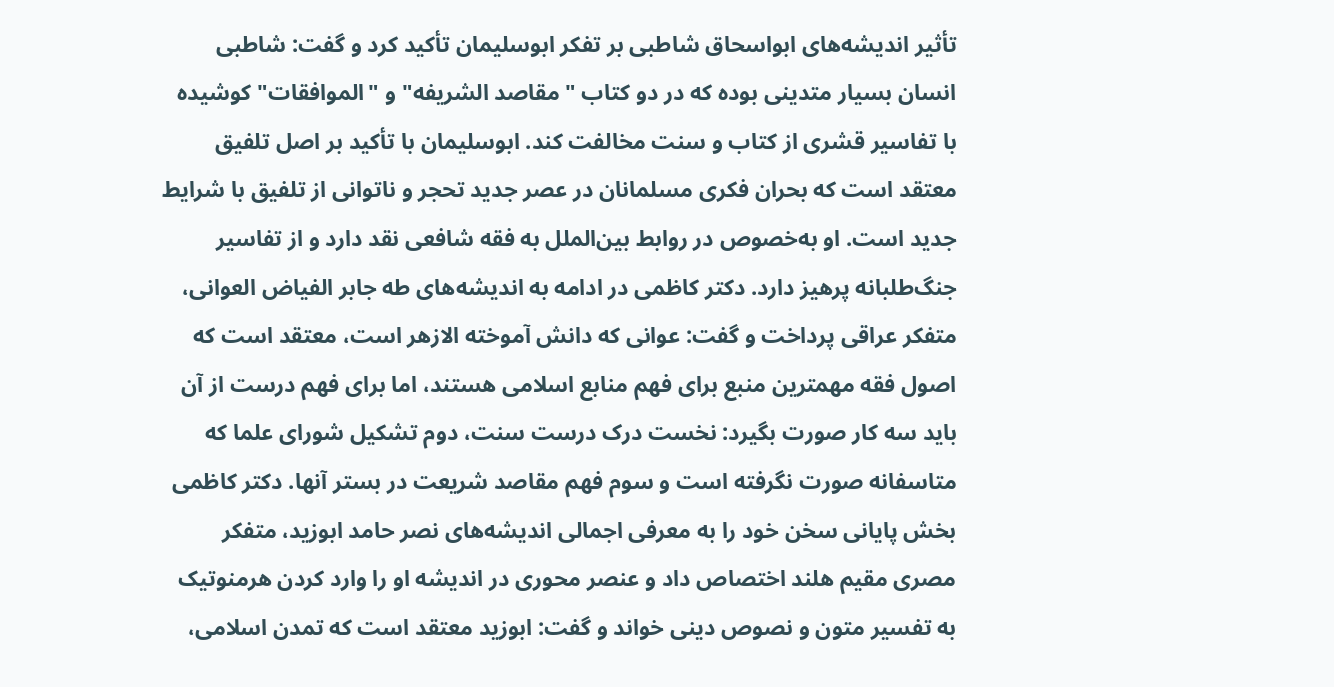تأثیر اندیشه‌های ابواسحاق شاطبی بر تفکر ابوسلیمان تأکید کرد و گفت: شاطبی انسان بسیار متدینی بوده که در دو کتاب "مقاصد الشریفه" و "الموافقات" کوشیده با تفاسیر قشری از کتاب و سنت مخالفت کند. ابوسلیمان با تأکید بر اصل تلفیق معتقد است که بحران فکری مسلمانان در عصر جدید تحجر و ناتوانی از تلفیق با شرایط جدید است. او به‌خصوص در روابط بین‌الملل به فقه شافعی نقد دارد و از تفاسیر جنگ‌طلبانه پرهیز دارد. دکتر کاظمی در ادامه به اندیشه‌های طه جابر الفیاض العوانی، متفکر عراقی پرداخت و گفت: عوانی که دانش آموخته الازهر است، معتقد است که اصول فقه مهمترین منبع برای فهم منابع اسلامی هستند، اما برای فهم درست از آن باید سه کار صورت بگیرد: نخست درک درست سنت، دوم تشکیل شورای علما که متاسفانه صورت نگرفته است و سوم فهم مقاصد شریعت در بستر آنها. دکتر کاظمی بخش پایانی سخن خود را به معرفی اجمالی اندیشه‌های نصر حامد ابوزید، متفکر مصری مقیم هلند اختصاص داد و عنصر محوری در اندیشه او را وارد کردن هرمنوتیک به تفسیر متون و نصوص دینی خواند و گفت: ابوزید معتقد است که تمدن اسلامی،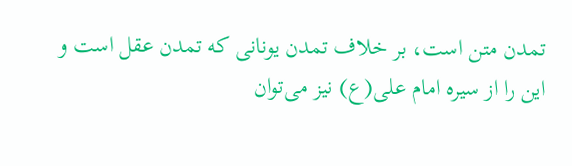تمدن متن است، بر خلاف تمدن یونانی که تمدن عقل است و این را از سیره امام علی(ع) نیز می‌توان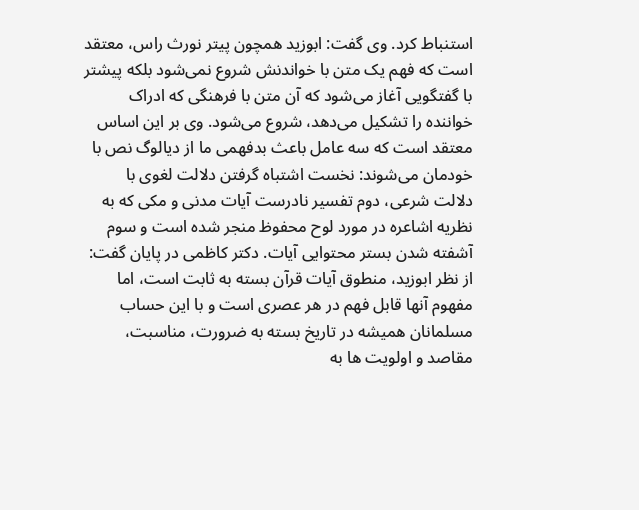استنباط کرد. وی گفت: ابوزید همچون پیتر نورث راس، معتقد است که فهم یک متن با خواندنش شروع نمی‌شود بلکه پیشتر با گفتگویی آغاز می‌شود که آن متن با فرهنگی که ادراک خواننده را تشکیل می‌دهد، شروع می‌شود. وی بر این اساس معتقد است که سه عامل باعث بدفهمی ما از دیالوگ نص با خودمان می‌شوند: نخست اشتباه گرفتن دلالت لغوی با دلالت شرعی، دوم تفسیر نادرست آیات مدنی و مکی که به نظریه اشاعره در مورد لوح محفوظ منجر شده است و سوم آشفته شدن بستر محتوایی آیات. دکتر کاظمی در پایان گفت: از نظر ابوزید، منطوق آیات قرآن بسته به ثابت است، اما مفهوم آنها قابل فهم در هر عصری است و با این حساب مسلمانان همیشه در تاریخ بسته به ضرورت، مناسبت، مقاصد و اولویت ها به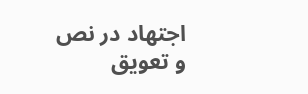اجتهاد در نص و تعویق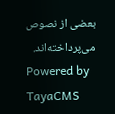بعضی از نصوص می‌پرداخته‌اند.
Powered by TayaCMS